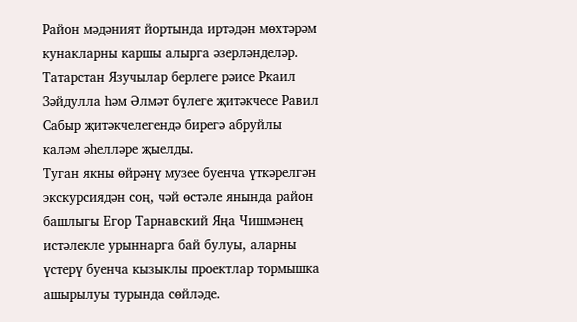Район мәдәният йортында иртәдән мөхтәрәм кунакларны каршы алырга әзерләнделәр. Татарстан Язучылар берлеге рәисе Ркаил Зәйдулла һәм Әлмәт бүлеге җитәкчесе Равил Сабыр җитәкчелегендә бирегә абруйлы каләм әһелләре җыелды.
Туган якны өйрәнү музее буенча үткәрелгән экскурсиядән соң, чәй өстәле янында район башлыгы Егор Тарнавский Яңа Чишмәнең истәлекле урыннарга бай булуы, аларны үстерү буенча кызыклы проектлар тормышка ашырылуы турында сөйләде.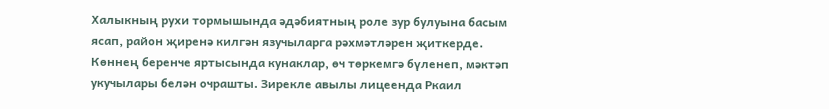Халыкның рухи тормышында әдәбиятның роле зур булуына басым ясап, район җиренә килгән язучыларга рәхмәтләрен җиткерде.
Көннең беренче яртысында кунаклар, өч төркемгә бүленеп, мәктәп укучылары белән очрашты. Зирекле авылы лицеенда Ркаил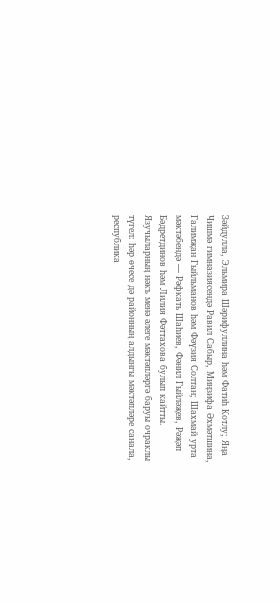Зәйдулла, Эльмира Шәрифуллина һәм Фатиһ Котлу; Яңа Чишмә гимназиясендә Равил Сабыр, Миңзифа Әхмәтшина, Галимҗан Гыйльманов һәм Фәүзия Солтан; Шахмай урта мәктәбендә — Рәфкать Шаһиев, Фәнил Гыйләҗев, Рәҗәп Бәдретдинов һәм Лилия Фәттахова булып кайтты.
Язучыларның нәкъ менә әлеге мәктәпләргә баруы очраклы түгел: һәр өчесе дә районның алдынгы мәктәпләре санала, республика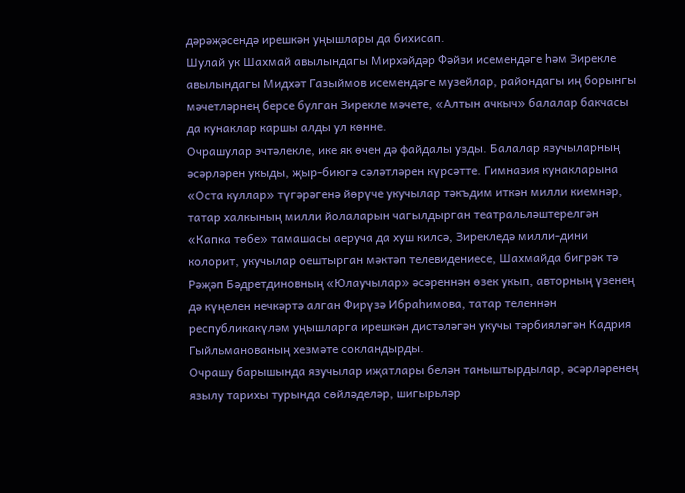дәрәҗәсендә ирешкән уңышлары да бихисап.
Шулай ук Шахмай авылындагы Мирхәйдәр Фәйзи исемендәге һәм Зирекле авылындагы Мидхәт Газыймов исемендәге музейлар, райондагы иң борынгы мәчетләрнең берсе булган Зирекле мәчете, «Алтын ачкыч» балалар бакчасы да кунаклар каршы алды ул көнне.
Очрашулар эчтәлекле, ике як өчен дә файдалы узды. Балалар язучыларның әсәрләрен укыды, җыр-биюгә сәләтләрен күрсәтте. Гимназия кунакларына «Оста куллар» түгәрәгенә йөрүче укучылар тәкъдим иткән милли киемнәр, татар халкының милли йолаларын чагылдырган театральләштерелгән «Капка төбе» тамашасы аеруча да хуш килсә, Зирекледә милли-дини колорит, укучылар оештырган мәктәп телевидениесе, Шахмайда бигрәк тә Рәҗәп Бәдретдиновның «Юлаучылар» әсәреннән өзек укып, авторның үзенең дә күңелен нечкәртә алган Фирүзә Ибраһимова, татар теленнән республикакүләм уңышларга ирешкән дистәләгән укучы тәрбияләгән Кадрия Гыйльманованың хезмәте сокландырды.
Очрашу барышында язучылар иҗатлары белән таныштырдылар, әсәрләренең язылу тарихы турында сөйләделәр, шигырьләр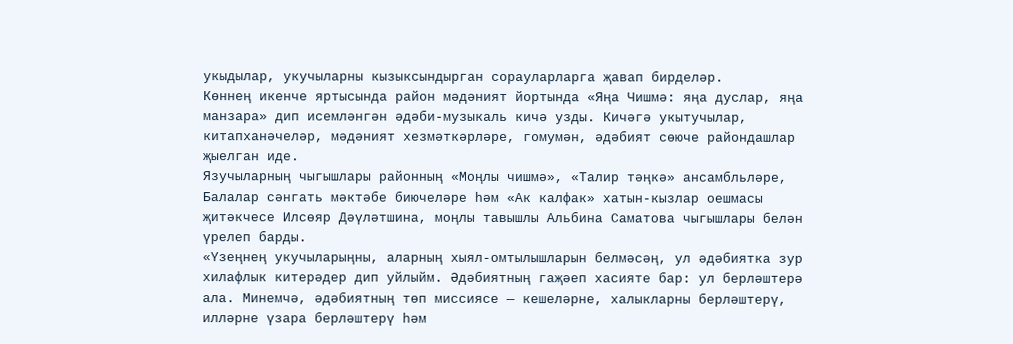укыдылар, укучыларны кызыксындырган сорауларларга җавап бирделәр.
Көннең икенче яртысында район мәдәният йортында «Яңа Чишмә: яңа дуслар, яңа манзара» дип исемләнгән әдәби-музыкаль кичә узды. Кичәгә укытучылар, китапханәчеләр, мәдәният хезмәткәрләре, гомумән, әдәбият сөюче райондашлар җыелган иде.
Язучыларның чыгышлары районның «Моңлы чишмә», «Талир тәңкә» ансамбльләре, Балалар сәнгать мәктәбе биючеләре һәм «Ак калфак» хатын-кызлар оешмасы җитәкчесе Илсөяр Дәүләтшина, моңлы тавышлы Альбина Саматова чыгышлары белән үрелеп барды.
«Үзеңнең укучыларыңны, аларның хыял-омтылышларын белмәсәң, ул әдәбиятка зур хилафлык китерәдер дип уйлыйм. Әдәбиятның гаҗәеп хасияте бар: ул берләштерә ала. Минемчә, әдәбиятның төп миссиясе — кешеләрне, халыкларны берләштерү, илләрне үзара берләштерү һәм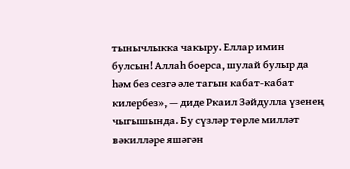тынычлыкка чакыру. Еллар имин булсын! Аллаһ боерса, шулай булыр да һәм без сезгә әле тагын кабат-кабат килербез», — диде Ркаил Зәйдулла үзенең чыгышында. Бу сүзләр төрле милләт вәкилләре яшәгән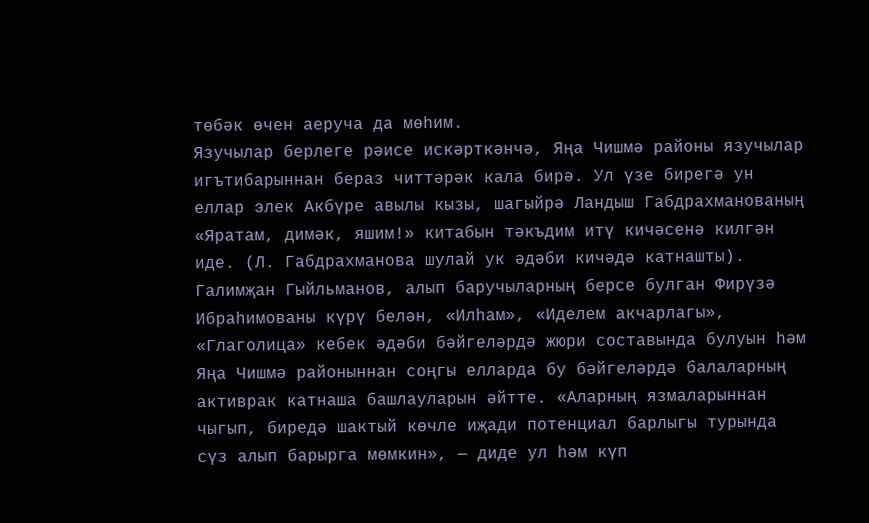төбәк өчен аеруча да мөһим.
Язучылар берлеге рәисе искәрткәнчә, Яңа Чишмә районы язучылар игътибарыннан бераз читтәрәк кала бирә. Ул үзе бирегә ун еллар элек Акбүре авылы кызы, шагыйрә Ландыш Габдрахманованың «Яратам, димәк, яшим!» китабын тәкъдим итү кичәсенә килгән иде. (Л. Габдрахманова шулай ук әдәби кичәдә катнашты).
Галимҗан Гыйльманов, алып баручыларның берсе булган Фирүзә Ибраһимованы күрү белән, «Илһам», «Иделем акчарлагы», «Глаголица» кебек әдәби бәйгеләрдә жюри составында булуын һәм Яңа Чишмә районыннан соңгы елларда бу бәйгеләрдә балаларның активрак катнаша башлауларын әйтте. «Аларның язмаларыннан чыгып, биредә шактый көчле иҗади потенциал барлыгы турында сүз алып барырга мөмкин», — диде ул һәм күп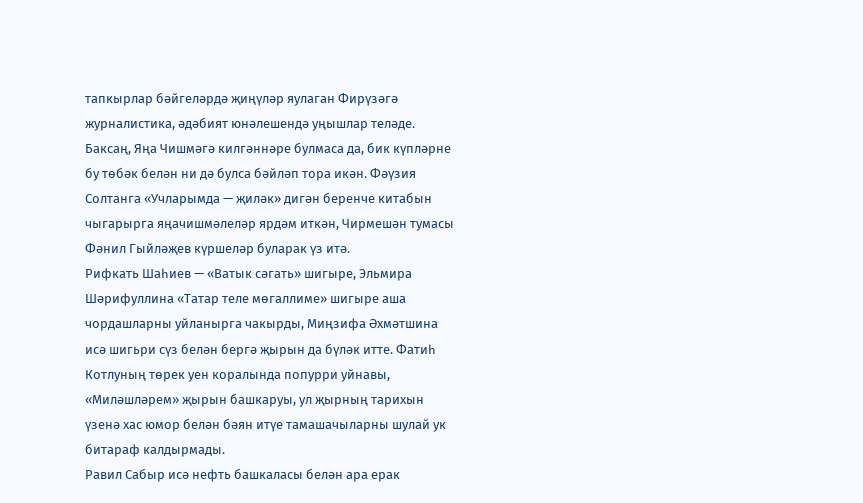тапкырлар бәйгеләрдә җиңүләр яулаган Фирүзәгә журналистика, әдәбият юнәлешендә уңышлар теләде.
Баксаң, Яңа Чишмәгә килгәннәре булмаса да, бик күпләрне бу төбәк белән ни дә булса бәйләп тора икән. Фәүзия Солтанга «Учларымда — җиләк» дигән беренче китабын чыгарырга яңачишмәлеләр ярдәм иткән, Чирмешән тумасы Фәнил Гыйләҗев күршеләр буларак үз итә.
Рифкать Шаһиев — «Ватык сәгать» шигыре, Эльмира Шәрифуллина «Татар теле мөгаллиме» шигыре аша чордашларны уйланырга чакырды, Миңзифа Әхмәтшина исә шигьри сүз белән бергә җырын да бүләк итте. Фатиһ Котлуның төрек уен коралында попурри уйнавы, «Миләшләрем» җырын башкаруы, ул җырның тарихын үзенә хас юмор белән бәян итүе тамашачыларны шулай ук битараф калдырмады.
Равил Сабыр исә нефть башкаласы белән ара ерак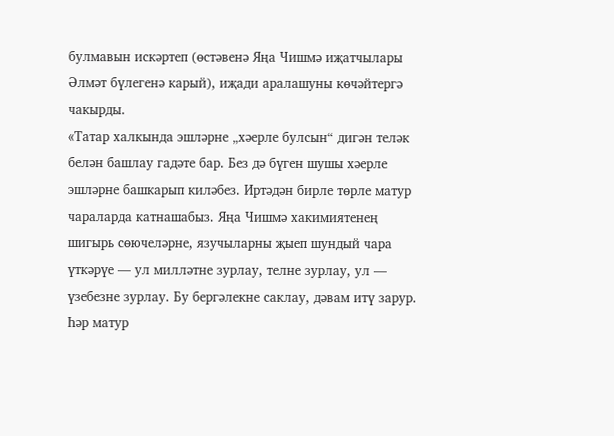булмавын искәртеп (өстәвенә Яңа Чишмә иҗатчылары Әлмәт бүлегенә карый), иҗади аралашуны көчәйтергә чакырды.
«Татар халкында эшләрне „хәерле булсын“ дигән теләк белән башлау гадәте бар. Без дә бүген шушы хәерле эшләрне башкарып киләбез. Иртәдән бирле төрле матур чараларда катнашабыз. Яңа Чишмә хакимиятенең шигырь сөючеләрне, язучыларны җыеп шундый чара үткәрүе — ул милләтне зурлау, телне зурлау, ул — үзебезне зурлау. Бу бергәлекне саклау, дәвам итү зарур. Һәр матур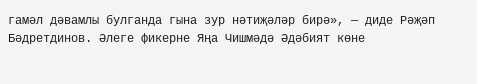гамәл дәвамлы булганда гына зур нәтиҗәләр бирә», — диде Рәҗәп Бәдретдинов. Әлеге фикерне Яңа Чишмәдә Әдәбият көне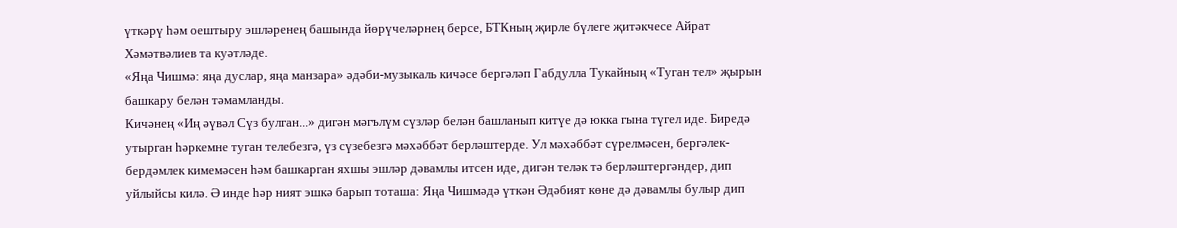үткәрү һәм оештыру эшләренең башында йөрүчеләрнең берсе, БТКның җирле бүлеге җитәкчесе Айрат Хәмәтвәлиев та куәтләде.
«Яңа Чишмә: яңа дуслар, яңа манзара» әдәби-музыкаль кичәсе бергәләп Габдулла Тукайның «Туган тел» җырын башкару белән тәмамланды.
Кичәнең «Иң әүвәл Сүз булган...» дигән мәгълүм сүзләр белән башланып китүе дә юкка гына түгел иде. Биредә утырган һәркемне туган телебезгә, үз сүзебезгә мәхәббәт берләштерде. Ул мәхәббәт сүрелмәсен, бергәлек-бердәмлек кимемәсен һәм башкарган яхшы эшләр дәвамлы итсен иде, дигән теләк тә берләштергәндер, дип уйлыйсы килә. Ә инде һәр ният эшкә барып тоташа: Яңа Чишмәдә үткән Әдәбият көне дә дәвамлы булыр дип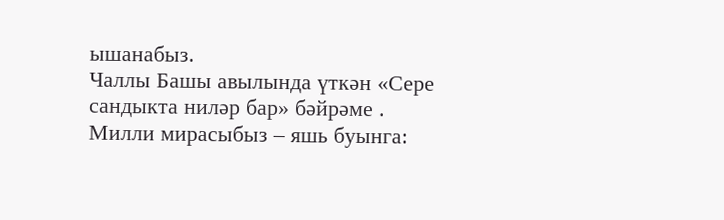ышанабыз.
Чаллы Башы авылында үткән «Сере сандыкта ниләр бар» бәйрәме .
Милли мирасыбыз – яшь буынга: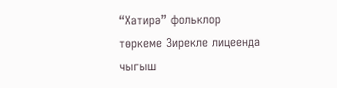“Хатирә” фольклор төркеме Зирекле лицеенда чыгыш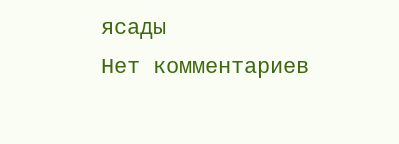ясады
Нет комментариев